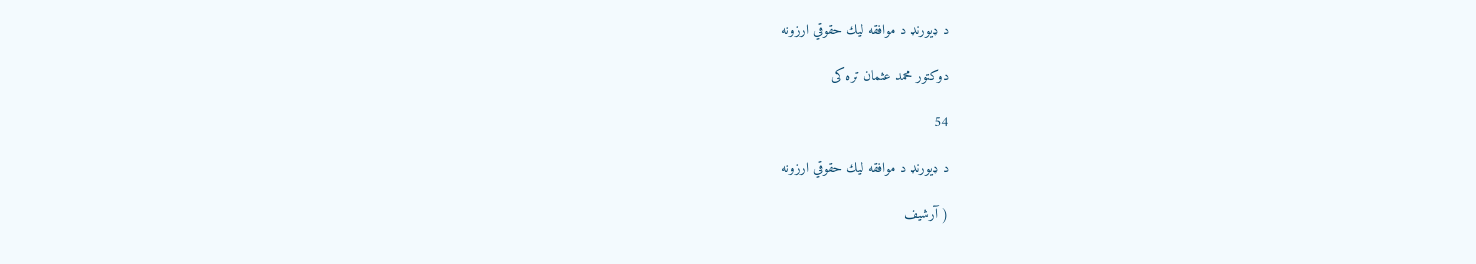د ډيورنډ د موافقه ليك حقوقي ارزونه

دوکتور محمد عثمان تره کی

54

د ډيورنډ د موافقه ليك حقوقي ارزونه

( آرشیف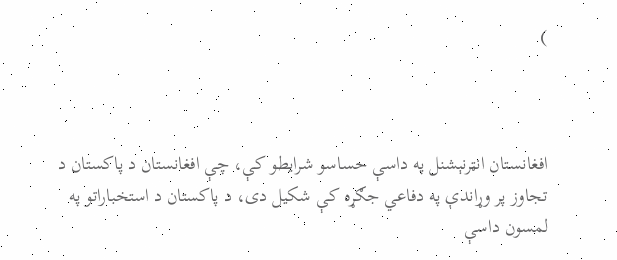)



افغانستان انټرنېشنل په داسې حساسو شرایطو کې، چې افغانستان د پاکستان د تجاوز پر وړاندې په دفاعي جګړه کې شکیل دی، د پاکستان د استخباراتو په لمسون داسې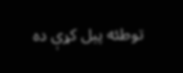توطئه پیل کړې ده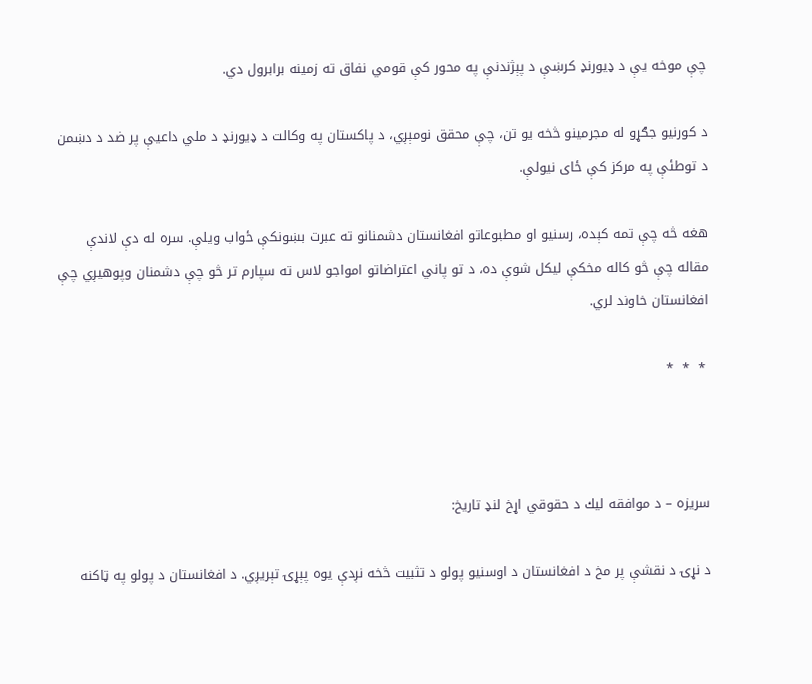چې موخه یې د ډیورنډ کرښې د پېژندنې په محور کې قومي نفاق ته زمینه برابرول دي.

د کورنیو جګړو له مجرمینو څخه یو تن، چې محقق نومېږي، د پاکستان په وکالت د ډیورنډ د ملي داعیې پر ضد د دښمن د توطئې په مرکز کې ځای نیولې.

هغه څه چې تمه کېده، رسنیو او مطبوعاتو افغانستان دشمنانو ته عبرت بښونکې ځواب ویلې. سره له دې لاندې مقاله چې څو کاله مخکې لیکل شوې ده، د تو پاني اعتراضاتو امواجو لاس ته سپارم تر څو چې دشمنان وپوهیږي چې افغانستان خاوند لري.

 *  *  *



سريزه – د موافقه ليك د حقوقي اړخ لنډ تاريخ:

د نړۍ د نقشې پر مخ د افغانستان د اوسنيو پولو د تثبيت څخه نږدې يوه پېړۍ تېريږي. د افغانستان د پولو په ټاكنه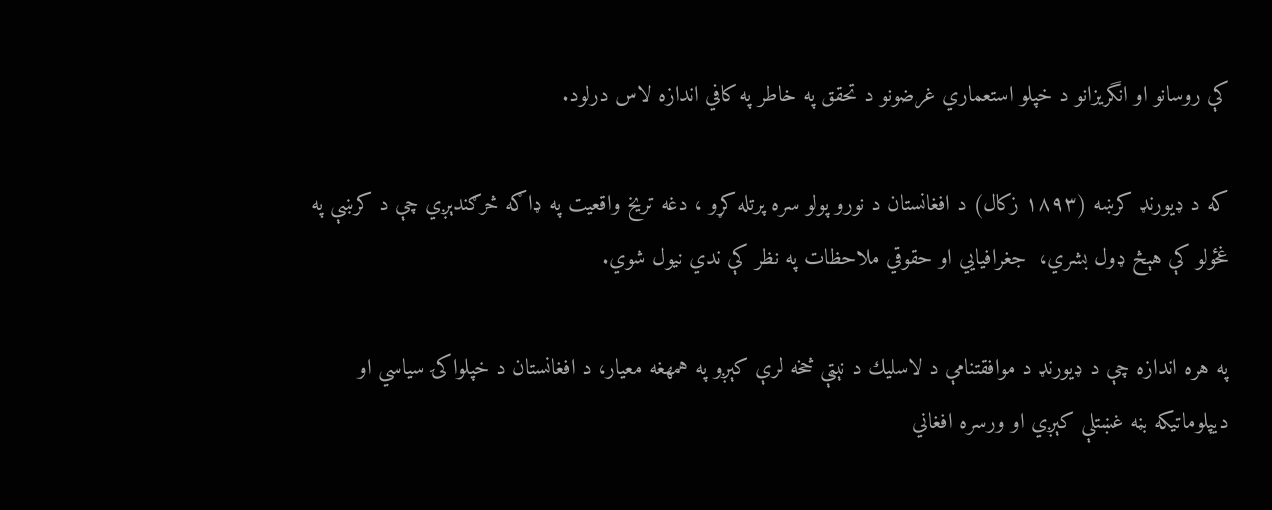كې روسانو او انگريزانو د خپلو استعماري غرضونو د تحقق په خاطر په كافي اندازه لاس درلود.

كه د ډيورنډ كرښه (١٨٩٣ زکال) د افغانستان د نورو پولو سره پرتله كړو ، دغه تريخ واقعيت په ډاګه څرګندېږي چې د كرښې په غځولو كې هېڅ ډول بشري،  جغرافيايي او حقوقي ملاحظات په نظر کې ندي نيول شوي.

په هره اندازه چې د ډيورنډ د موافقتنامې د لاسليك د نېټې څخه لرې كېږو په همهغه معيار، د افغانستان د خپلواكۍ سياسي او ديپلوماتيکه بڼه غښتلې کېږي او ورسره افغاني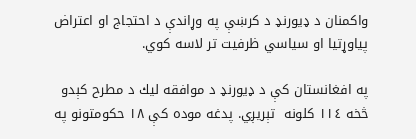واکمنان د ډيورنډ د کرښې په وړاندې د احتجاج او اعتراض پياوړتيا او سياسي ظرفيت تر لاسه كوي.

په افغانستان كې د ډيورنډ د موافقه ليك د مطرح كېدو څخه ١١٤ كلونه  تېريږي. پدغه موده كې ١٨ حكومتونو په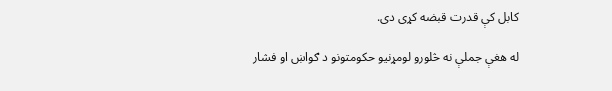كابل كې قدرت قبضه كړى دى.

له هغې جملې نه څلورو لومړنيو حكومتونو د ګواښ او فشار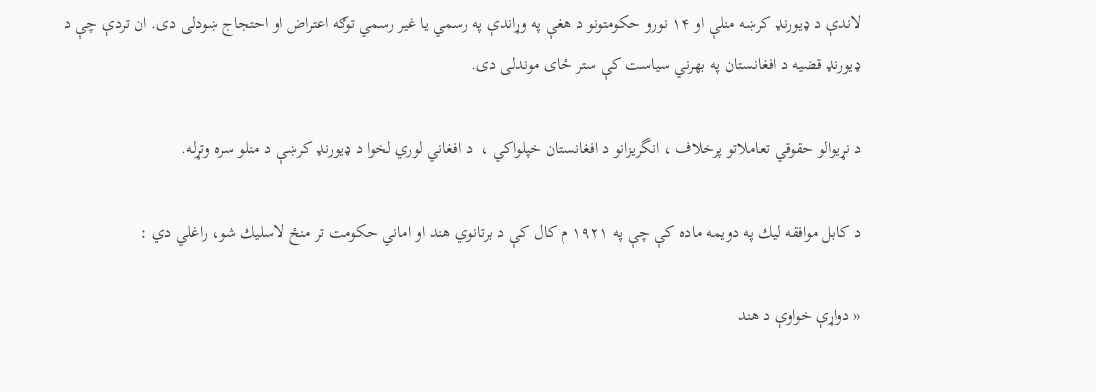لاندې د ډيورنډ كرښه منلې او ۱۴ نورو حكومتونو د هغې په وړاندې په رسمي يا غير رسمي توګه اعتراض او احتجاج ښودلى دى. ان تردې چې د ډيورنډ قضيه د افغانستان په بهرني سياست كې ستر ځاى موندلى دى.

د نړيوالو حقوقي تعاملاتو پرخلاف ، انگريزانو د افغانستان خپلواكي ،  د افغاني لوري لخوا د ډيورنډ كرښې د منلو سره وتړله.

د كابل موافقه ليك په دويمه ماده كې چې په ۱۹۲۱ م كال کې د برتانوي هند او اماني حكومت تر منځ لاسليك شو، راغلي دي :

« دواړې خواوې د هند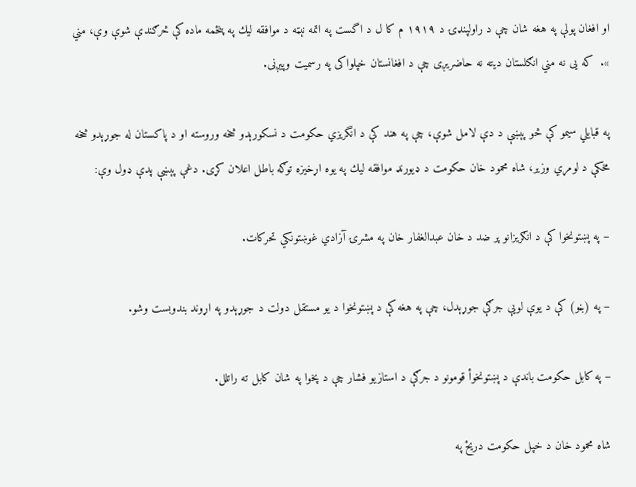او افغان پولې په هغه شان چې د راولپنډۍ د ۱۹۱۹ م كا ل د اگست په اتمه نېټه د موافقه ليك په پنځمه ماده كې څرګندې شوې وې، مني ».  که یی نه مني انګلستان دیته نه حاضریږی چې د افغانستان خپلواکی په رسمیت وپیږنی.

په قبايلي سيمو كې څو پېښې د دې لامل شوې، چې په هند كې د انگريزي حكومت د نسكورېدو څخه وروسته او د پاكستان له جوړېدو څخه مخكې د لومړي وزير، شاه محمود خان حكومت د ډيورنډ موافقه ليك په يوه اړخيزه توګه باطل اعلان كړی. دغې پېښې پدې ډول وې:

– په پښتونخوا كې د انګريزانو پر ضد د خان عبدالغفار خان په مشرۍ آزادي غوښتونكي تحركات.

– په (بڼو) كې د يوې لويې جرګې جوړېدل، چې په هغه كې د پښتونخوا د يو مستقل دولت د جوړېدو په اړوند بندوبست وشو.

– په كابل حكومت باندې د پښتونخوأ قومونو د جرګې د استازيو فشار چې د پخوا په شان كابل ته راتلل.

شاه محمود خان د خپل حكومت دريځ په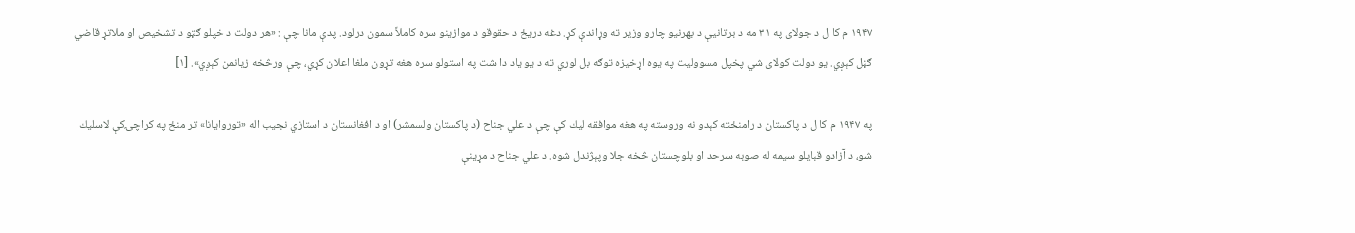۱۹۴۷ م كا ل د جولاى په ۳۱ مه د برتانيې د بهرنيو چارو وزير ته وړاندې كړ. دغه دريځ د حقوقو د موازينو سره كاملاً سمون درلود. پدې مانا چې : «هر دولت د خپلو ګټو د تشخيص او ملاتړ قاضي ګڼل كېږي. يو دولت كولاى شي پخپل مسووليت په يوه اړخيزه توګه بل لوري ته د يو ياد دا شت په استولو سره هغه تړون ملغا اعلان كړي، چې ورڅخه زيانمن كېږي». [۱]

په ۱۹۴۷ م كا ل د پاكستان د رامنځته كېدو نه وروسته په هغه موافقه ليك كې چې د علي جناح (د پاكستان ولسمشر) او د افغانستان د استازي نجيب اله «توروايانا» تر منځ په كراچۍكې لاسليك شو، د آزادو قبايلو سيمه له صوبه سرحد او بلوچستان څخه جلا وپېژندل شوه. د علي جناح د مړينې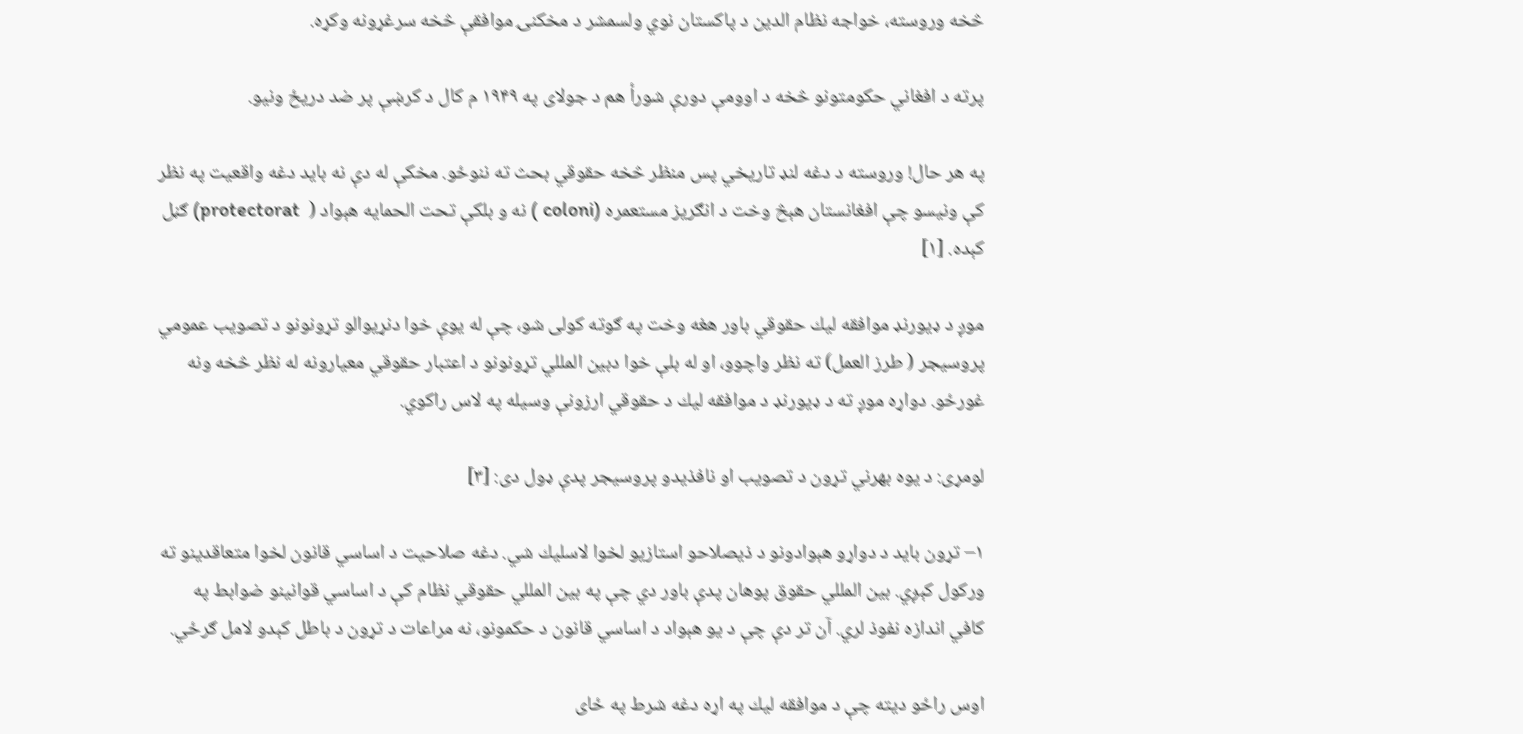څخه وروسته، خواجه نظام الدين د پاكستان نوي ولسمشر د مخكنۍ موافقې څخه سرغړونه وكړه.

پرته د افغاني حكومتونو څخه د اوومې دورې شورأ هم د جولاى په ۱۹۴۹ م كال د كرښې پر ضد دريځ ونيو.

په هر حال! وروسته د دغه لنډ تاريخي پس منظر څخه حقوقي بحث ته ننوځو. مخكې له دې نه بايد دغه واقعيت په نظر كې ونيسو چې افغانستان هېڅ وخت د انګريز مستعمره (coloni ) نه و بلكې تحت الحمايه هېواد (  protectorat) ګڼل كېده. [۱]

موږ د ډيورنډ موافقه ليك حقوقي باور هغه وخت په ګوته كولى شو، چې له يوې خوا دنړيوالو تړونونو د تصويب عمومي پروسيجر ( طرز العمل) ته نظر واچوو، او له بلې خوا دبين المللي تړونونو د اعتبار حقوقي معيارونه له نظر څخه ونه غورځو. دواړه موږ ته د ډيورنډ د موافقه ليك د حقوقي ارزونې وسيله په لاس راكوي.

لومړى: د يوه بهرني تړون د تصويب او نافذيدو پروسيجر پدې ډول دى: [۳]

۱– تړون بايد د دواړو هېوادونو د ذيصلاحو استازيو لخوا لاسليك شي. دغه صلاحيت د اساسي قانون لخوا متعاقدينو ته وركول كېږي. بين المللي حقوق پوهان پدې باور دي چې په بين المللي حقوقي نظام كې د اساسي قوانينو ضوابط په كافي اندازه نفوذ لري. آن تر دې چې د يو هېواد د اساسي قانون د حكمونو، نه مراعات د تړون د باطل كېدو لامل ګرځي.

اوس راځو ديته چې د موافقه ليك په اړه دغه شرط په ځاى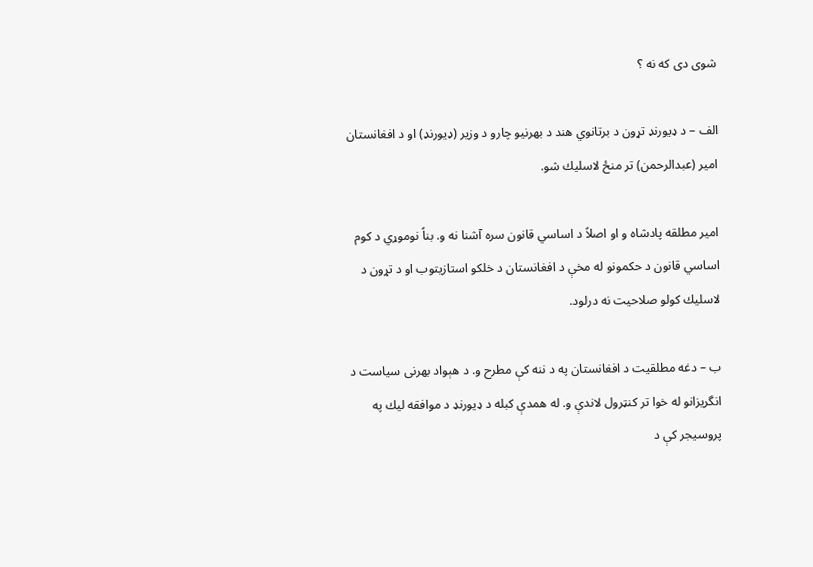شوى دى كه نه ؟

الف – د ډيورنډ تړون د برتانوي هند د بهرنيو چارو د وزير (ډيورنډ) او د افغانستان امير (عبدالرحمن) تر منځ لاسليك شو.

امير مطلقه پادشاه و او اصلاً د اساسي قانون سره آشنا نه و. بناً نوموړي د كوم اساسي قانون د حكمونو له مخې د افغانستان د خلكو استازيتوب او د تړون د لاسليك کولو صلاحيت نه درلود.

ب – دغه مطلقيت د افغانستان په د ننه كې مطرح و. د هېواد بهرنى سياست د انگريزانو له خوا تر كنټرول لاندې و. له همدې كبله د ډيورنډ د موافقه ليك په پروسيجر كې د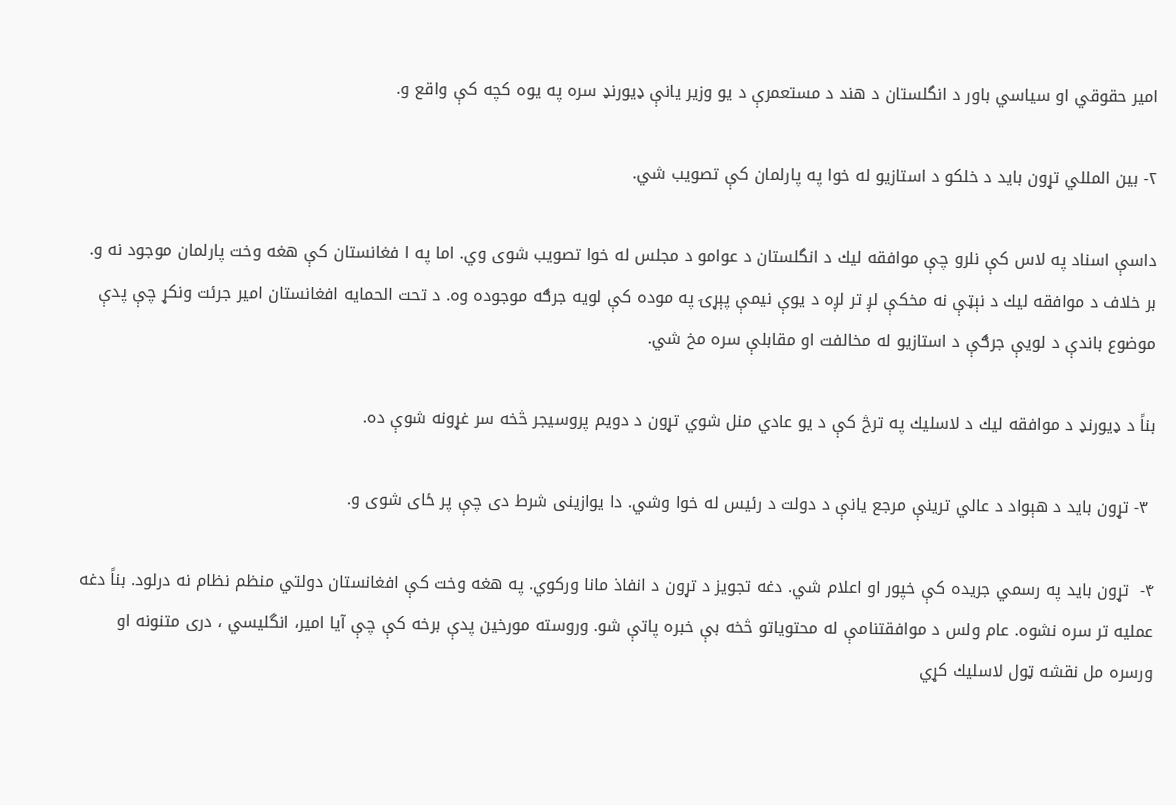امير حقوقي او سياسي باور د انگلستان د هند د مستعمرې د يو وزير يانې ډيورنډ سره په يوه كچه كې واقع و.

۲- بين المللي تړون بايد د خلكو د استازيو له خوا په پارلمان كې تصويب شي.

داسې اسناد په لاس كې نلرو چې موافقه ليك د انگلستان د عوامو د مجلس له خوا تصويب شوى وي. اما په ا فغانستان كې هغه وخت پارلمان موجود نه و. بر خلاف د موافقه ليك د نېټې نه مخكې لږ تر لږه د يوې نيمې پېړۍ په موده كې لويه جرګه موجوده وه. د تحت الحمايه افغانستان امير جرئت ونكړ چې پدې موضوع باندې د لويې جرګې د استازيو له مخالفت او مقابلې سره مخ شي.

بناً د ډيورنډ د موافقه ليك د لاسليك په ترڅ كې د يو عادي منل شوي تړون د دويم پروسيجر څخه سر غړونه شوې ده.

 ۳- تړون بايد د هېواد د عالي ترينې مرجع يانې د دولت د رئيس له خوا وشي. دا يوازينى شرط دى چې پر ځاى شوى و.

۴-  تړون باید په رسمي جريده كې خپور او اعلام شي. دغه تجويز د تړون د انفاذ مانا وركوي. په هغه وخت كې افغانستان دولتي منظم نظام نه درلود. بناً دغه عمليه تر سره نشوه. عام ولس د موافقتنامې له محتوياتو څخه بې خبره پاتې شو. وروسته مورخين پدې برخه كې چې آيا امير، انگليسي ، درى متنونه او ورسره مل نقشه ټول لاسليك كړي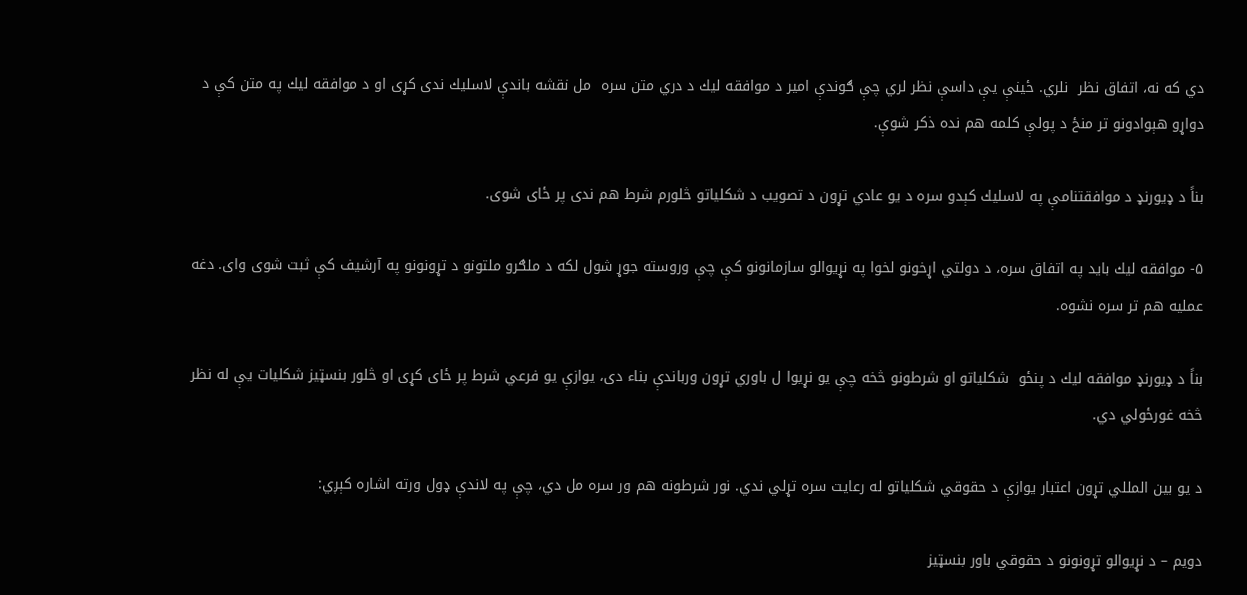دي كه نه، اتفاق نظر  نلري. ځينې يې داسې نظر لري چې ګوندې امير د موافقه ليك د دري متن سره  مل نقشه باندې لاسليك ندى كړى او د موافقه ليك په متن کې د دواړو هېوادونو تر منځ د پولې كلمه هم نده ذكر شوې.

بناً د ډيورنډ د موافقتنامې په لاسليك كېدو سره د يو عادي تړون د تصويب د شكلياتو څلورم شرط هم ندى پر ځاى شوى.

۵- موافقه ليك بايد په اتفاق سره، د دولتي اړخونو لخوا په نړيوالو سازمانونو کې چې وروسته جوړ شول لكه د ملګرو ملتونو د تړونونو په آرشيف كې ثبت شوى واى. دغه عمليه هم تر سره نشوه.

بناً د ډيورنډ موافقه ليك د پنځو  شكلياتو او شرطونو څخه چې يو نړيوا ل باوري تړون ورباندې بناء دى، يوازې يو فرعي شرط پر ځاى كړى او څلور بنسټيز شكليات يې له نظر څخه غورځولي دي.

د يو بين المللي تړون اعتبار يوازې د حقوقي شكلياتو له رعايت سره تړلي ندي. نور شرطونه هم ور سره مل دي، چې په لاندې ډول ورته اشاره كېږي:

دويم – د نړيوالو تړونونو د حقوقي باور بنسټيز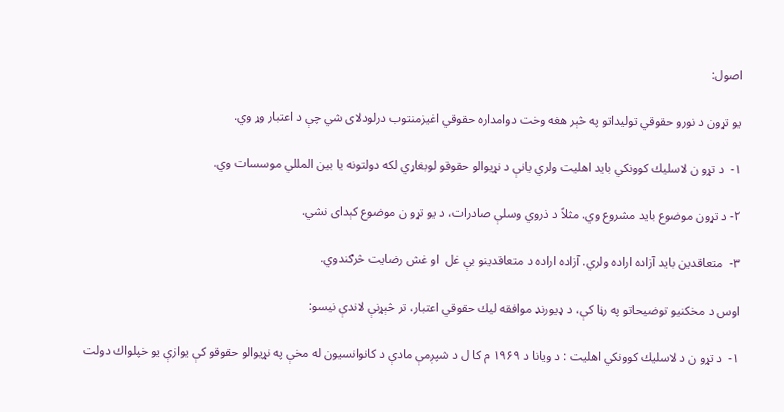اصول:

يو تړون د نورو حقوقي توليداتو په څېر هغه وخت دوامداره حقوقي اغيزمنتوب درلودلاى شي چې د اعتبار وړ وي.

۱-  د تړو ن لاسليك كوونكي بايد اهليت ولري يانې د نړيوالو حقوقو لوبغاړي لكه دولتونه يا بين المللي موسسات وي.

۲- د تړون موضوع بايد مشروع وي. مثلاً د ذروي وسلې صادرات، د يو تړو ن موضوع كېداى نشي.

۳-  متعاقدين بايد آزاده اراده ولري. آزاده اراده د متعاقدينو بې غل  او غش رضايت څرګندوي.

اوس د مخكنيو توضيحاتو په رڼا كې، د ډيورنډ موافقه ليك حقوقي اعتبار، تر څېړنې لاندې نيسو:

۱-  د تړو ن د لاسليك كوونكي اهليت : د ويانا د ۱۹۶۹ م كا ل د شپږمې مادې د كانوانسيون له مخې په نړيوالو حقوقو كې يوازې يو خپلواك دولت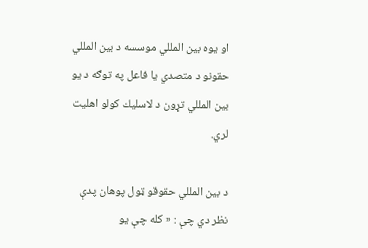او يوه بين المللي موسسه د بين المللي حقونو د متصدي يا فاعل په توګه د يو بين المللي تړون د لاسليك كولو اهليت لري.

د بين المللي حقوقو ټول پوهان پدې نظر دي چې : « كله چې يو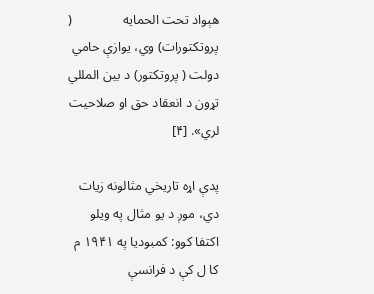هېواد تحت الحمايه               ( پروتكتورات) وي، يوازې حامي دولت ( پروتكتور) د بين المللي تړون د انعقاد حق او صلاحيت لري». [۴]

پدې اړه تاريخي مثالونه زيات دي، موږ د يو مثال په ويلو اكتفا كوو: كمبوديا په ۱۹۴۱ م كا ل كې د فرانسې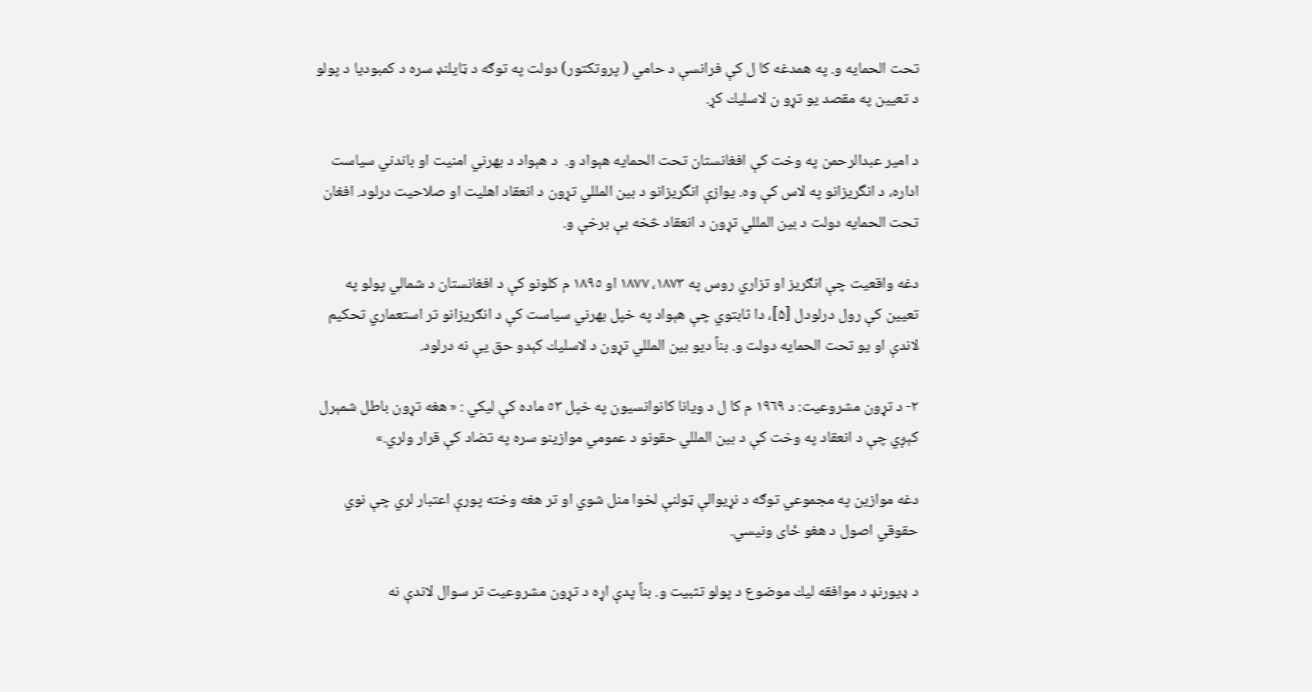تحت الحمايه و. په همدغه كا ل كې فرانسې د حامي ( پروتكتور) دولت په توګه د ټايلنډ سره د كمبوديا د پولو د تعيين په مقصد يو تړو ن لاسليك كړ.

د امير عبدالرحمن په وخت كې افغانستان تحت الحمايه هېواد و.  د هېواد د بهرني امنيت او باندني سياست اداره، د انگريزانو په لاس كې وه. يوازې انگريزانو د بين المللي تړون د انعقاد اهليت او صلاحيت درلود. افغان تحت الحمايه دولت د بين المللي تړون د انعقاد څخه بې برخې و.

دغه واقعيت چې انګريز او تزاري روس په ١٨٧٣، ١٨٧٧ او ١٨٩٥ م كلونو کې د افغانستان د شمالي پولو په تعيين كې رول درلودل [۵]، دا ثابتوي چې هېواد په خپل بهرني سياست كې د انګريزانو تر استعماري تحكيم لاندې او يو تحت الحمايه دولت و. بناً ديو بين المللي تړون د لاسليك كېدو حق يې نه درلود.

۲- د تړون مشروعيت: د ١٩٦٩ م كا ل د ويانا كانوانسيون په خپل ٥٣ ماده كې ليكي : « هغه تړون باطل شمېرل كېږي چې د انعقاد په وخت كې د بين المللي حقونو د عمومي موازينو سره په تضاد كې قرار ولري.»

دغه موازين په مجموعي توګه د نړيوالې ټولنې لخوا منل شوي او تر هغه وخته پورې اعتبار لري چې نوي حقوقي اصول د هغو ځاى ونيسي.

د ډيورنډ د موافقه ليك موضوع د پولو تثبيت و. بناً پدې اړه د تړون مشروعيت تر سوال لاندې نه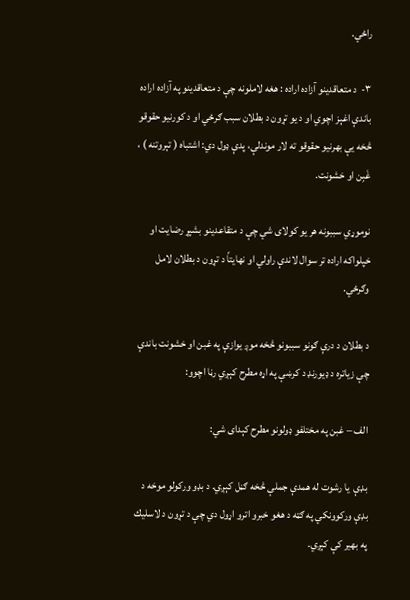راځي.

۳-  د متعاقدينو آزاده اراده : هغه لاملونه چې د متعاقدينو په آزاده اراده باندې اغېز اچوي او د يو تړون د بطلان سبب ګرځي او د كورنيو حقوقو څخه يې بهرنيو حقوقو ته لار موندلې، پدې ډول دي: اشتباه ( تېروتنه ) ، غَبِن او خشونت.

نوموړي سببونه هر يو كولاى شي چې د متقاعدينو بشپړ رضايت او خپلواكه اراده تر سوال لاندې راولي او نهايتاً د تړون د بطلان لامل وګرځي.

د بطلان د درې ګونو سببونو څخه موږ يوازې په غبن او خشونت باندې چې زياتره د ډيورنډ د كرښې په اړه مطرح كېږي رڼا اچوو:

الف – غبن په مختلفو ډولونو مطرح كېداى شي:

بډې  يا رشوت له همدې جملې څخه ګڼل كېږي. د بډو وركولو موخه د بډې وركوونكي په ګټه د هغو خبرو اترو اړول دي چې د تړون د لاسليك په بهير كې كېږي.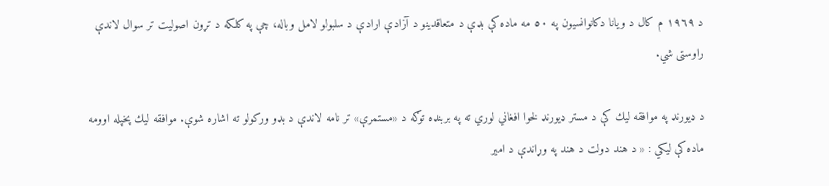د ١٩٦٩ م كال د ويانا دكانوانسيون په ٥٠ مه ماده كې بډې د متعاقدينو د آزادې ارادې د سلبولو لامل وباله، چې په كلكه د تړون اصوليت تر سوال لاندې راوستى شي.

د ډيورنډ په موافقه ليك كې د مستر ډيورنډ لخوا افغاني لوري ته په بربنډه توګه د «مستمرې» تر نامه لاندې د بډو وركولو ته اشاره شوې. موافقه ليك پخپله اوومه ماده كې ليکي : « د هند دولت د هند په وړاندې د امير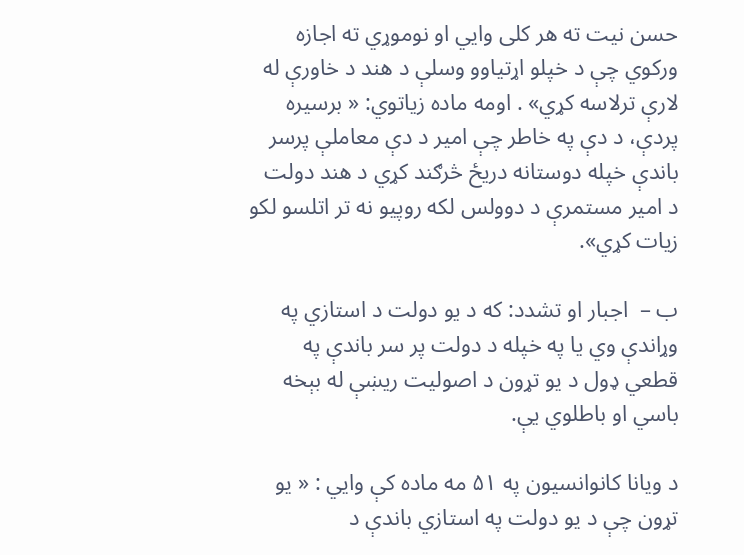حسن نيت ته هر كلى وايي او نوموړي ته اجازه وركوي چې د خپلو اړتياوو وسلې د هند د خاورې له لارې ترلاسه كړي» . اومه ماده زياتوي: « برسيره پردې، د دې په خاطر چې امير د دې معاملې پرسر باندې خپله دوستانه دريځ څرګند كړي د هند دولت د امير مستمرې د دوولس لكه روپيو نه تر اتلسو لكو زيات كړي».

ب –  اجبار او تشدد: كه د يو دولت د استازي په وړاندې وي يا په خپله د دولت پر سر باندې په قطعي ډول د يو تړون د اصوليت ريښې له بېخه باسي او باطلوي يې.

د ويانا كانوانسيون په ۵۱ مه ماده كې وايي : « يو تړون چې د يو دولت په استازي باندې د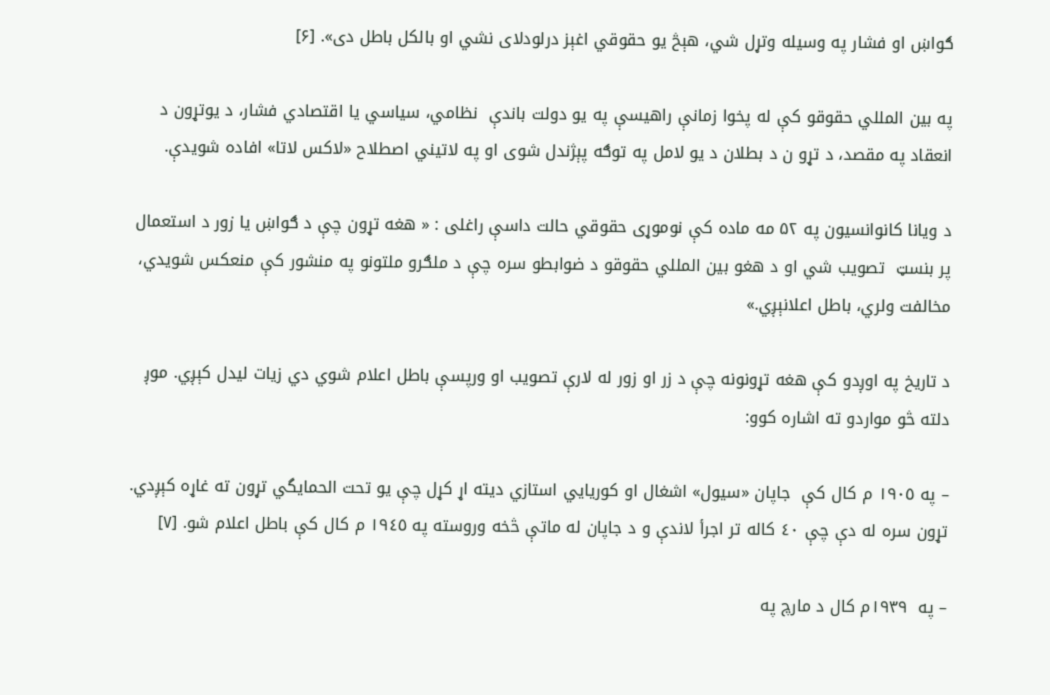ګواښ او فشار په وسيله وتړل شي، هېڅ يو حقوقي اغېز درلودلاى نشي او بالكل باطل دى». [۶]

په بين المللي حقوقو كې له پخوا زمانې راهيسې په يو دولت باندې  نظامي، سياسي يا اقتصادي فشار، د يوتړون د انعقاد په مقصد، د تړو ن د بطلان د يو لامل په توګه پېژندل شوى او په لاتيني اصطلاح «لاكس لاتا» افاده شويدې.

د ويانا كانوانسيون په ۵۲ مه ماده كې نوموړى حقوقي حالت داسې راغلى : « هغه تړون چې د ګواښ يا زور د استعمال پر بنسټ  تصويب شي او د هغو بين المللي حقوقو د ضوابطو سره چې د ملګرو ملتونو په منشور كې منعكس شويدي، مخالفت ولري، باطل اعلانېږي.»

د تاريخ په اوږدو كې هغه تړونونه چې د زر او زور له لارې تصويب او ورپسې باطل اعلام شوي دي زيات ليدل كېږي. موږ دلته څو مواردو ته اشاره كوو:

– په ١٩٠٥ م كال كې  جاپان «سيول» اشغال او كوريايي استازي ديته اړ كړل چې يو تحت الحمايگي تړون ته غاړه كېږدي. تړون سره له دې چې ٤٠ كاله تر اجرأ لاندې و د جاپان له ماتې څخه وروسته په ١٩٤٥ م کال كې باطل اعلام شو. [۷]

– په  ١٩٣٩م کال د مارچ په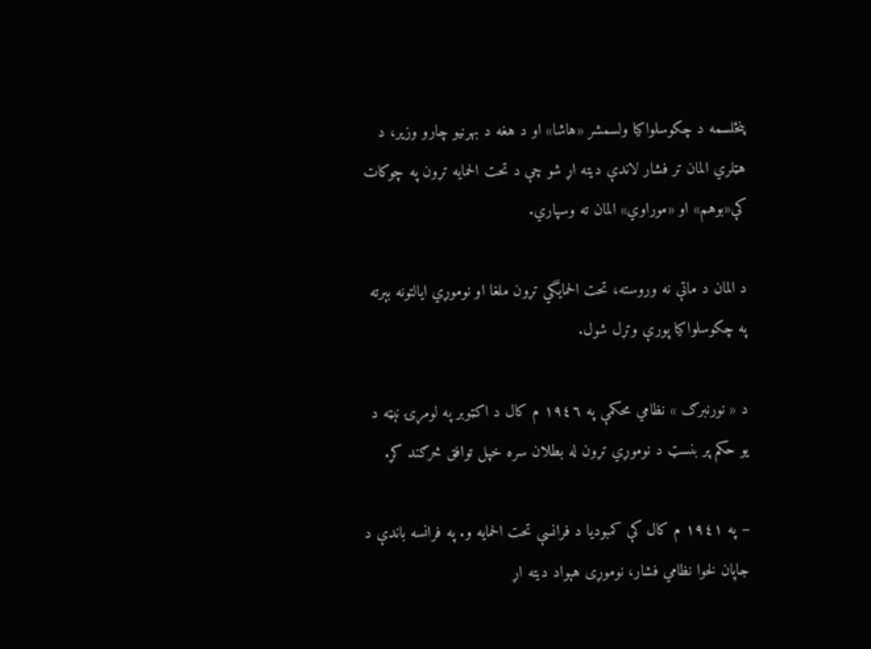پنځلسمه د چكوسلواكيا ولسمشر «هاشا» او د هغه د بهرنيو چارو وزير، د هټلري المان تر فشار لاندې ديته اړ شو چې د تحت الحمايه تړون په چوكات كې«بوهم» او «موراوي» المان ته وسپاري.

د المان د ماتې نه وروسته، تحت الحمايگي تړون ملغا او نوموړي ايالتونه بېرته په چكوسلواكيا پورې وتړل شول.

د « نورنبرګ » نظامي محكمې په ١٩٤٦ م کال د اكټوبر په لومړۍ نېټه د يو حكم پر بنسټ د نوموړي تړون له بطلان سره خپل توافق څرګند كړ.

– په ١٩٤١ م کال کې كمبوديا د فرانسې تحت الحمايه و. په فرانسه باندې د جاپان لخوا نظامي فشار، نوموړى هېواد ديته اړ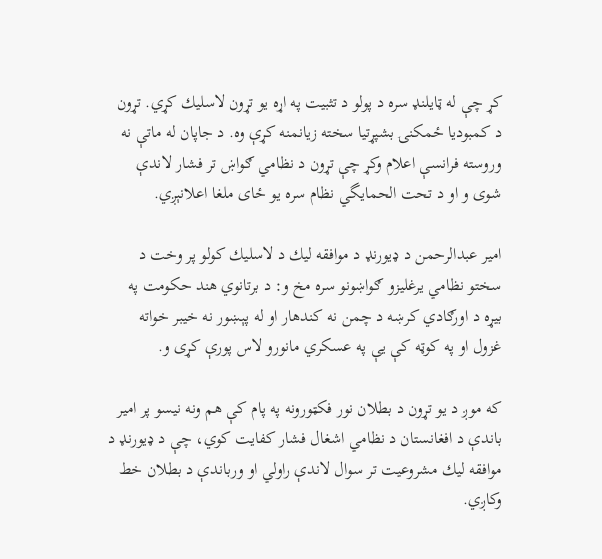كړ چې له ټايلنډ سره د پولو د تثبيت په اړه يو تړون لاسليك كړي. تړون د كمبوديا ځمكنۍ بشپړتيا سخته زيانمنه كړې وه. د جاپان له ماتې نه وروسته فرانسې اعلام وكړ چې تړون د نظامي ګواښ تر فشار لاندې شوى و او د تحت الحمايگي نظام سره يو ځاى ملغا اعلانېږي.

امير عبدالرحمن د ډيورنډ د موافقه ليك د لاسليك كولو پر وخت د سختو نظامي يرغليزو ګواښونو سره مخ و: د برتانوي هند حكومت په بيړه د اورګادي كرښه د چمن نه كندهار او له پېښور نه خيبر خواته غزول او په كوټه كې يې په عسكري مانورو لاس پورې كړى و.

كه موږ د يو تړون د بطلان نور فكټورونه په پام کې هم ونه نيسو پر امير باندې د افغانستان د نظامي اشغال فشار كفايت كوي، چې د ډيورنډ د موافقه ليك مشروعيت تر سوال لاندې راولي او ورباندې د بطلان خط وكاږي.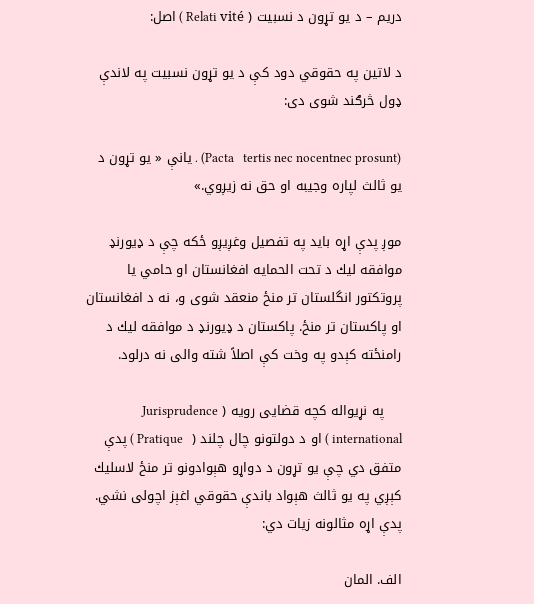دريم – د يو تړون د نسبيت ( Relati vité ) اصل:

د لاتين په حقوقي دود كې د يو تړون نسبيت په لاندې ډول څرګند شوى دى:

(Pacta   tertis nec nocentnec prosunt) . يانې « يو تړون د يو ثالث لپاره وجيبه او حق نه زيږوي.»

موږ پدې اړه بايد په تفصيل وغږيږو ځكه چې د ډيورنډ موافقه ليك د تحت الحمايه افغانستان او حامي يا پروتكتور انگلستان تر منځ منعقد شوى و، نه د افغانستان او پاكستان تر منځ. پاكستان د ډيورنډ د موافقه ليك د رامنځته كېدو په وخت كې اصلاً شته والى نه درلود.

    په نړيواله كچه قضايى رويه ( Jurisprudence international ) او د دولتونو چال چلند (  Pratique ) پدې متفق دي چې يو تړون د دواړو هېوادونو تر منځ لاسليك كېږي په يو ثالث هېواد باندې حقوقي اغېز اچولى نشي. پدې اړه مثالونه زيات دي:

الف. المان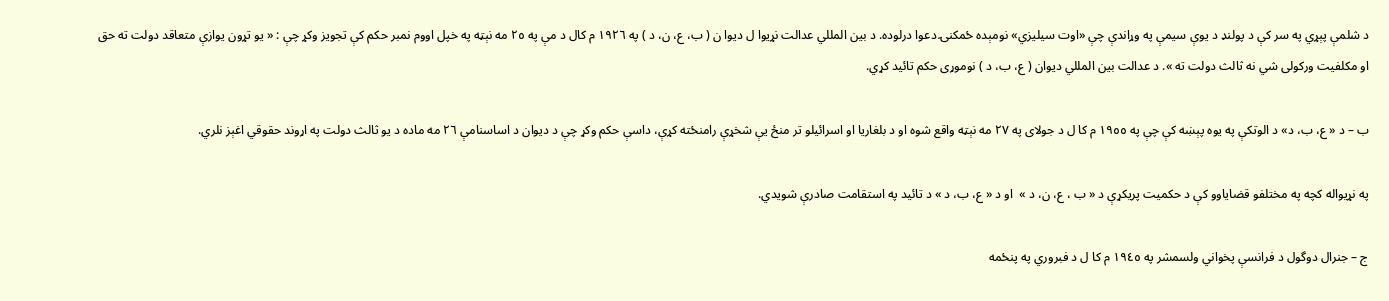د شلمې پېړي په سر كې د پولنډ د يوې سيمې په وړاندې چې «اوت سيليزي» نومېده ځمكنۍ دعوا درلوده. د بين المللي عدالت نړيوا ل ديوا ن ( ب، ع، ن، د ) په ١٩٢٦ م کال د مې په ٢٥ مه نېټه په خپل اووم نمبر حكم كې تجويز وكړ چې : « يو تړون يوازې متعاقد دولت ته حق او مكلفيت وركولى شي نه ثالث دولت ته ». د عدالت بين المللي ديوان ( ع، ب، د ) نوموړى حكم تائيد كړي.

ب – د « ع، ب، د» د الوتكې په يوه پېښه كې چې په ١٩٥٥ م کا ل د جولاى په ٢٧ مه نېټه واقع شوه او د بلغاريا او اسرائيلو تر منځ يې شخړې رامنځته كړې، داسې حكم وكړ چې د ديوان د اساسنامې ٢٦ مه ماده د يو ثالث دولت په اړوند حقوقي اغېز نلري.

په نړيواله كچه په مختلفو قضاياوو كې د حكميت پريكړې د « ب ، ع، ن، د »  او د « ع، ب، د » د تائيد په استقامت صادرې شويدي.

ج – جنرال دوگول د فرانسې پخواني ولسمشر په ١٩٤٥ م کا ل د فبروري په پنځمه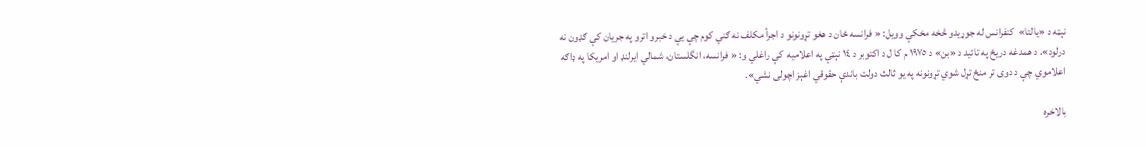نېټه د «يالتا»  كنفرانس له جوړيدو څخه مخكې وويل: « فرانسه ځان د هغو تړونونو د اجرأ مكلف نه ګني كوم چې يې د خبرو اترو په جريان كې ګډون نه درلود». د همدغه دريځ په تائيد د «بن» د ١٩٧٥ م کا ل د اكتوبر د ١٤ نېټې په اعلاميه  كې راغلي و: « فرانسه، انگلستان، شمالي ايرلنډ او امريكا په ډاګه اعلاموي چې د دوى تر منځ تړل شوي تړونونه په يو ثالث دولت باندې حقوقي اغېز اچولى نشي».

بالاخره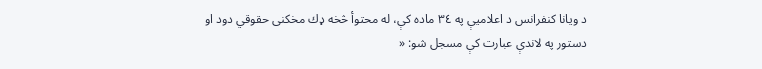د ويانا كنفرانس د اعلاميې په ٣٤ ماده كې، له محتوأ څخه ډك مخكنى حقوقي دود او دستور په لاندې عبارت كې مسجل شو: «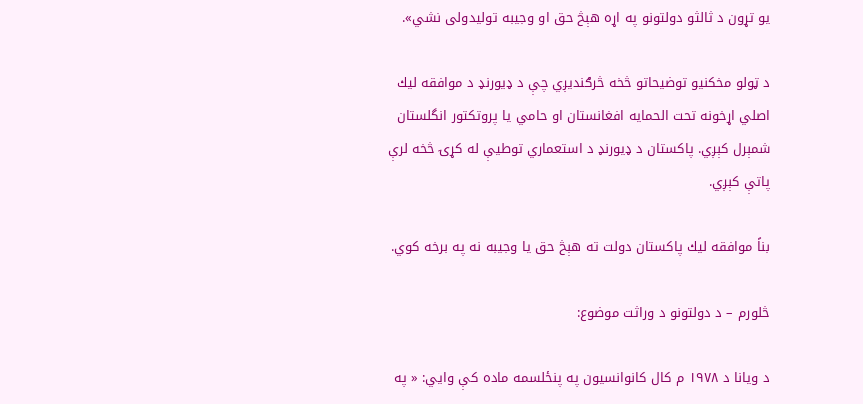يو تړون د ثالثو دولتونو په اړه هېڅ حق او وجيبه توليدولى نشي».

د ټولو مخكنيو توضيحاتو څخه څرګنديږي چې د ډيورنډ د موافقه ليك اصلي اړخونه تحت الحمايه افغانستان او حامي يا پروتكتور انگلستان شمېرل كېږي. پاكستان د ډيورنډ د استعماري توطيې له كړۍ څخه لرې پاتې كېږي.

بناً موافقه ليك پاكستان دولت ته هېڅ حق يا وجيبه نه په برخه كوي.

څلورم – د دولتونو د وراثت موضوع:

د ويانا د ١٩٧٨ م کال كانوانسيون په پنځلسمه ماده كې وايي: « په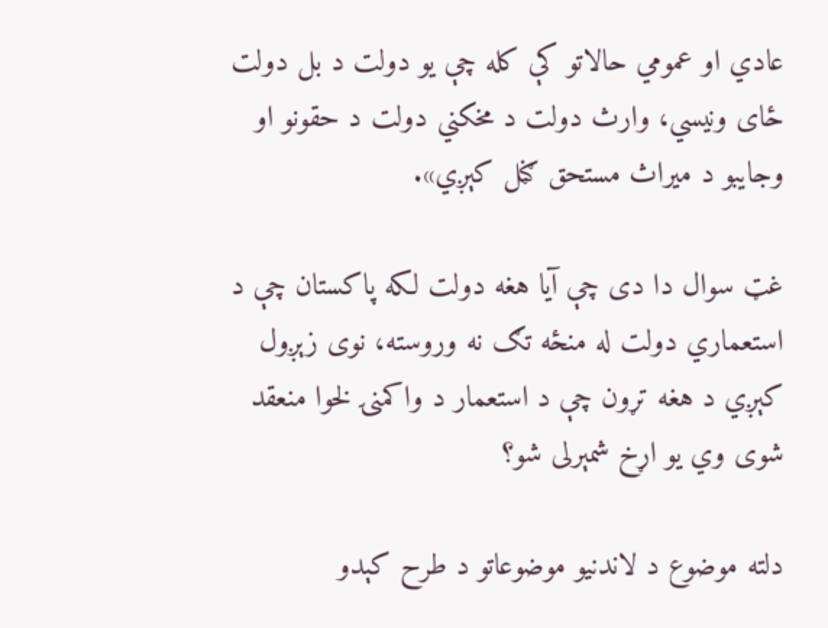عادي او عمومي حالاتو كې كله چې يو دولت د بل دولت ځاى ونيسي، وارث دولت د مخكني دولت د حقونو او وجايبو د ميراث مستحق ګڼل كېږي».

غټ سوال دا دى چې آيا هغه دولت لكه پاكستان چې د استعماري دولت له منځه تګ نه وروسته، نوى زېږول كېږي د هغه تړون چې د استعمار د واكمنۍ لخوا منعقد شوى وي يو اړخ شمېرلى شو؟

دلته موضوع د لاندنيو موضوعاتو د طرح كېدو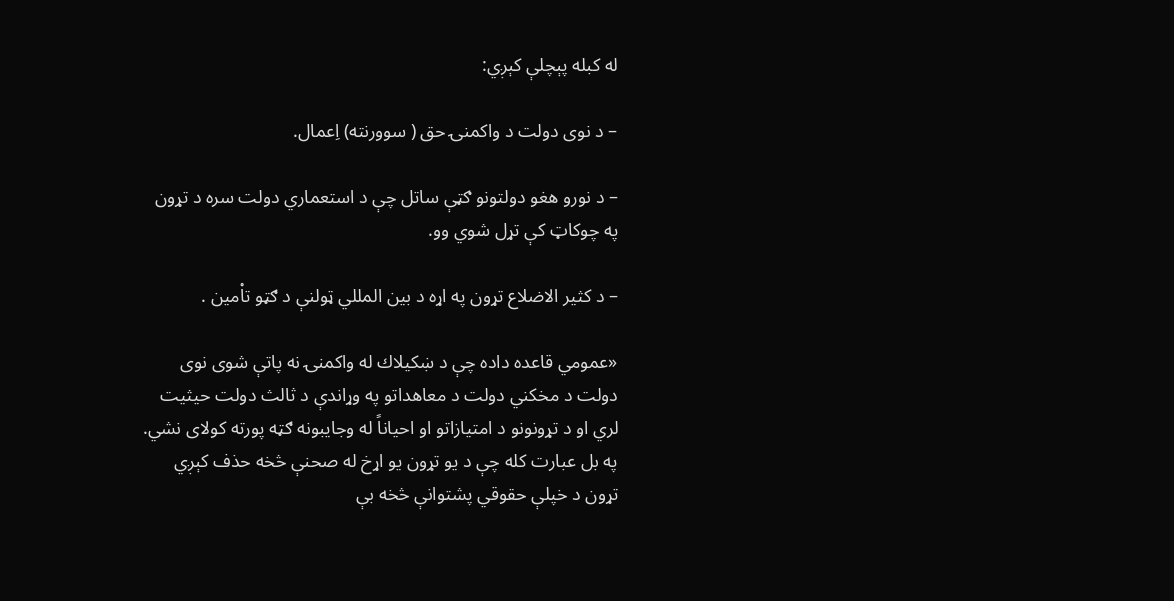له كبله پېچلې كېږي:

– د نوى دولت د واكمنۍ حق ( سوورنته) اِعمال.

– د نورو هغو دولتونو ګټې ساتل چې د استعماري دولت سره د تړون په چوكاټ كې تړل شوي وو.

– د كثير الاضلاع تړون په اړه د بين المللي ټولنې د ګټو تاْمين .

«عمومي قاعده داده چې د ښكيلاك له واكمنۍ نه پاتې شوى نوى دولت د مخكني دولت د معاهداتو په وړاندې د ثالث دولت حيثيت لري او د تړونونو د امتيازاتو او احياناً له وجايبونه ګټه پورته كولاى نشي. په بل عبارت كله چې د يو تړون يو اړخ له صحنې څخه حذف كېږي تړون د خپلې حقوقي پشتوانې څخه بې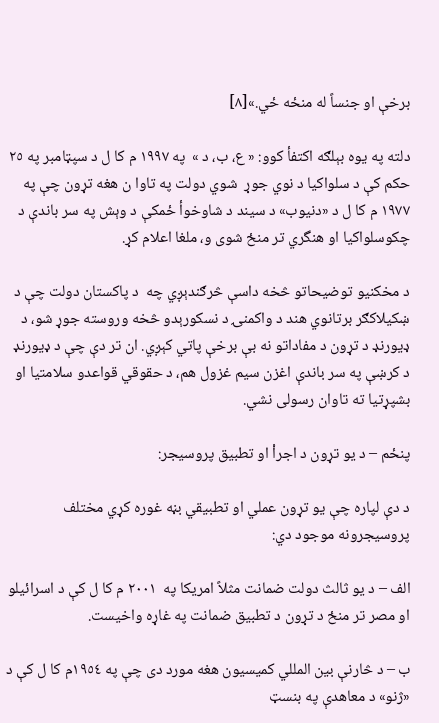برخې او جنساً له منځه ځي.»[۸]

دلته په يوه بېلګه اكتفأ كوو: « ع، ب، د »  په ١٩٩٧ م کا ل د سپټامبر په ٢٥ حكم كې د سلواكيا د نوي جوړ  شوي دولت په تاوا ن هغه تړون چې په ١٩٧٧ م کا ل د «دنيوب» د سيند د شاوخوأ ځمكې د وېش په سر باندې د چكوسلواكيا او هنگري تر منځ شوى و، ملغا اعلام كړ.

د مخكنيو توضيحاتو څخه داسې څرګندېږي چه  د پاكستان دولت چې د ښكيلاكګر برتانوي هند د واكمنۍ د نسكورېدو څخه وروسته جوړ شو، د ډيورنډ د تړون د مفاداتو نه بې برخې پاتي كېږي. ان تر دې چې د ډيورنډ د كرښې په سر باندې اغزن سيم غزول هم، د حقوقي قواعدو سلامتيا او بشپړتيا ته تاوان رسولى نشي.

پنځم – د يو تړون د اجراْ او تطبيق پروسيجر:

د دې لپاره چې يو تړون عملي او تطبيقي بڼه غوره کړي مختلف پروسيجرونه موجود دي:

الف – د يو ثالث دولت ضمانت مثلاً امريكا په  ٢٠٠١ م كا ل كې د اسرائيلو او مصر تر منځ د تړون د تطبيق ضمانت په غاړه واخيست.

ب – د څارنې بين المللي كميسيون هغه مورد دى چې په ١٩٥٤م کا ل کې د «ژنو» د معاهدې په بنسټ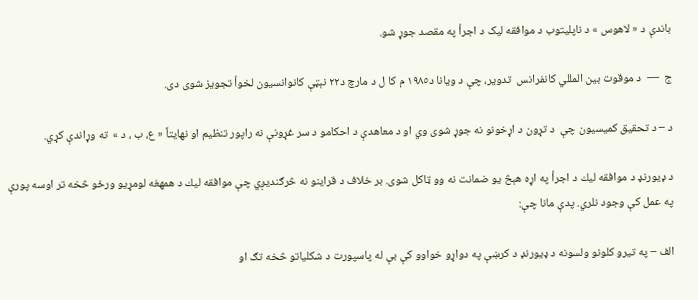باندې د « لاهوس » د ناپليتوب د موافقه لیک د اجرأ په مقصد جوړ شو.

ج  —  د موقوت بین المللي کانفرانس  تدویر، چې د ویانا د١٩٨٥ م کا ل د مارچ د٢٢ نېټې كانوانسيون لخوأ تجويز شوى دى.

د – د تحقيق كميسيون چې  د تړون د اړخونو نه جوړ شوى وي او د معاهدې د احكامو د سر غړونې نه راپور تنظيم او نهايتاً « ع، ب ، د »  ته وړاندې كړي.

د ډيورنډ د موافقه ليك د اجرأ په اړه هېڅ يو ضمانت نه وو ټاكل شوى. بر خلاف د قراينو نه څرګنديږي چې موافقه ليك د همهغه لومړيو ورځو څخه تر اوسه پورې په عمل كې وجود نلري. پدې مانا چې:

الف – په تیرو کلونو ولسونه د ډيورنډ د كرښې په دواړو خواوو كې بې له پاسپورت د شكلياتو څخه تګ او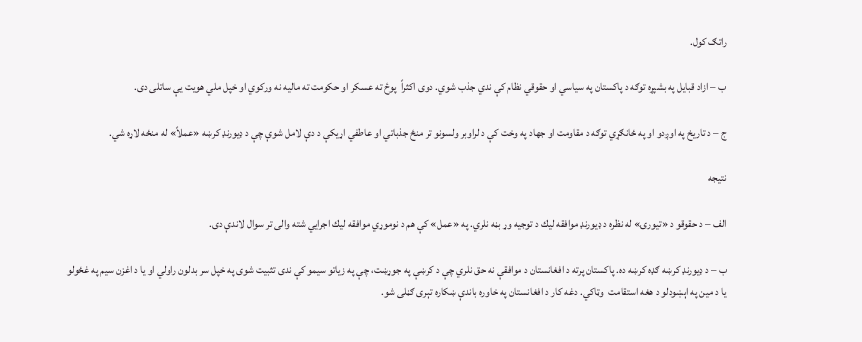راتګ كول.

ب – ازاد قبايل په بشپړه توګه د پاكستان په سياسي او حقوقي نظام كې ندي جذب شوي. دوى اكثراً  پوځ ته عسكر او حكومت ته ماليه نه وركوي او خپل ملي هويت يې ساتلى دى.

ج – د تاريخ په اوږدو او په ځانګړي توګه د مقاومت او جهاد په وخت كې د لراوبر ولسونو تر منځ جذباتي او عاطفي اړيكې د دې لامل شوې چې د ډيورنډ كرښه «عملاً» له منځه لاړه شي.

نتيجه

الف – د حقوقو د «تيورۍ» له نظره د ډيورنډ موافقه ليك د توجيه وړ بڼه نلري. په «عمل» كې هم د نوموړي موافقه ليك اجرايي شته والى تر سوال لاندې دى.

ب – د ډيورنډ كرښه ګډه كرښه ده. پاكستان پرته د افغانستان د موافقې نه حق نلري چې د كرښې په جوړښت، چې په زياتو سيمو كې ندى تثبيت شوى په خپل سر بدلون راولي او يا د اغزن سيم په غځولو يا د مين په اېښودلو د هغه استقامت  وټاكي. دغه كار د افغانستان په خاوره باندې ښكاره تېرى ګڼلى شو.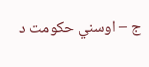ج – اوسني حکومت د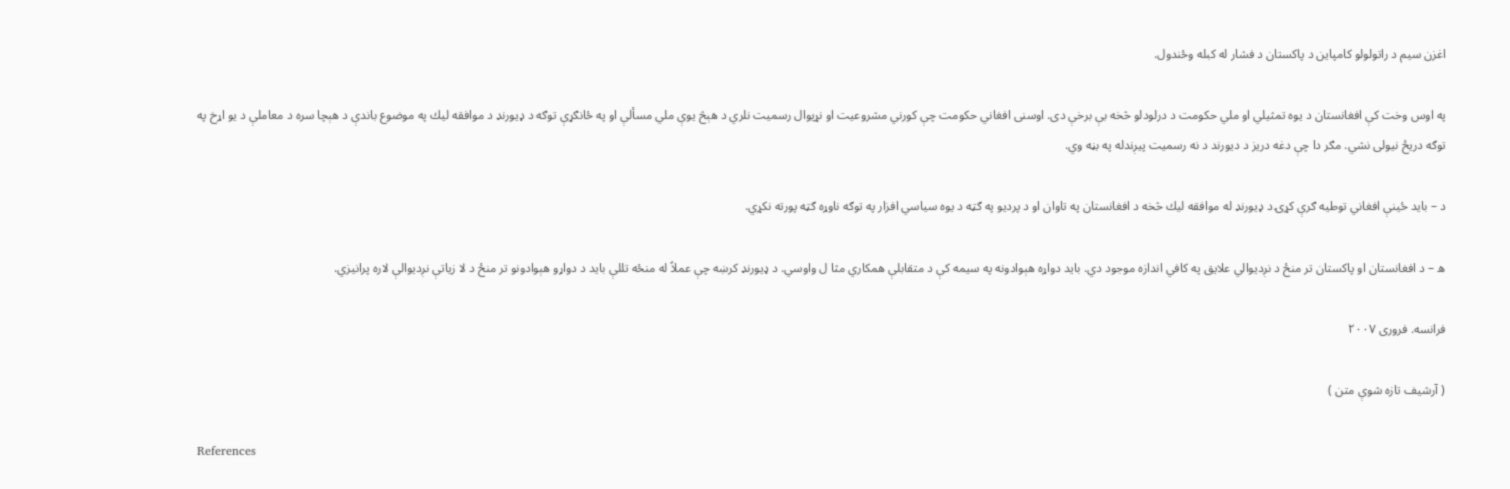اغزن سیم د راتولولو کامپاین د پاکستان د فشار له کبله وځندول.

په اوس وخت كې افغانستان د يوه تمثيلي او ملي حكومت د درلودلو څخه بې برخې دى. اوسنى افغاني حكومت چې کورني مشروعیت او نړیوال رسمیت نلري د هېڅ يوې ملي مسألې او په ځانګړې توګه د ډيورنډ د موافقه ليك په موضوع باندې د هېچا سره د معاملې د يو اړخ په توګه دريځ نيولى نشي. مګر دا چې دغه دریز د دیورند د نه رسمیت پیږندله په بڼه وي.

د – بايد ځينې افغاني توطيه ګرې كړۍ د ډيورنډ له موافقه ليك څخه د افغانستان په تاوان او د پرديو په ګټه د يوه سياسي افزار په توګه ناوړه ګټه پورته نكړي.

ه – د افغانستان او پاكستان تر منځ د نږديوالي علايق په كافي اندازه موجود دي. بايد دواړه هېوادونه په سيمه كې د متقابلې همکاري مثا ل واوسي. د ډيورنډ كرښه چې عملاً له منځه تللې بايد د دواړو هېوادونو تر منځ د لا زياتې نږدیوالې لاره پرانيزي.

فرانسه. فروری ۲۰۰۷

( آرشیف تازه شوې متن )

References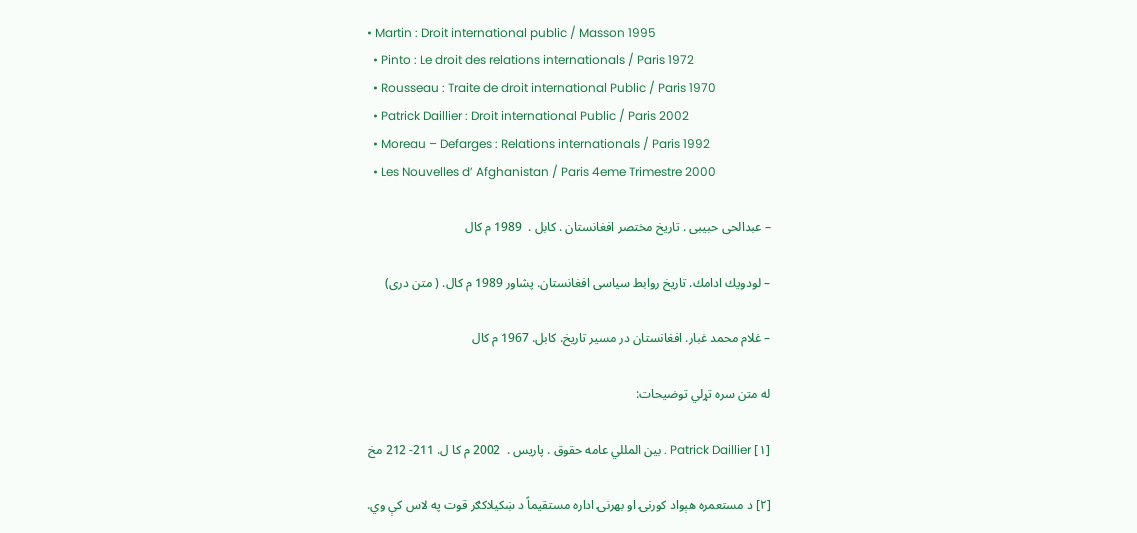• Martin : Droit international public / Masson 1995
  • Pinto : Le droit des relations internationals / Paris 1972
  • Rousseau : Traite de droit international Public / Paris 1970
  • Patrick Daillier : Droit international Public / Paris 2002
  • Moreau – Defarges : Relations internationals / Paris 1992
  • Les Nouvelles d’ Afghanistan / Paris 4eme Trimestre 2000

– عبدالحى حبيبى . تاريخ مختصر افغانستان . كابل .  1989 م كال

– لودويك ادامك. تاريخ روابط سياسى افغانستان. پشاور 1989 م كال. ( متن درى)

– غلام محمد غبار. افغانستان در مسير تاريخ. كابل. 1967 م كال

له متن سره تړلي توضيحات:

[١] Patrick Daillier . بين المللي عامه حقوق . پاريس .  2002 م كا ل. 211- 212 مخ

[۲] د مستعمره هېواد كورنۍ او بهرنۍ اداره مستقيماً د ښكيلاكګر قوت په لاس كې وي.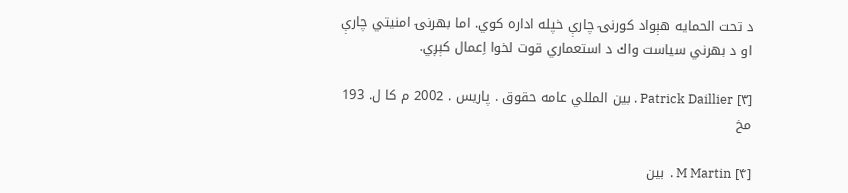د تحت الحمايه هېواد كورنۍ چارې خپله اداره كوي. اما بهرنۍ امنيتي چارې او د بهرني سياست واك د استعماري قوت لخوا اِعمال كېږي.

[۳] Patrick Daillier . بين المللي عامه حقوق . پاريس . 2002 م كا ل. 193 مخ

[۴] M Martin .  بين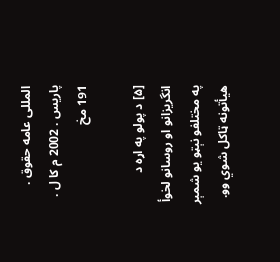المللى عامه حقوق . پاريس . 2002 م كا ل . 191 مخ

[۵] د پولو په اړه د انگريزانو او روسانو لخوأ په مختلفو نېټو يو شمېر هيأتونه ټاكل شوي وو.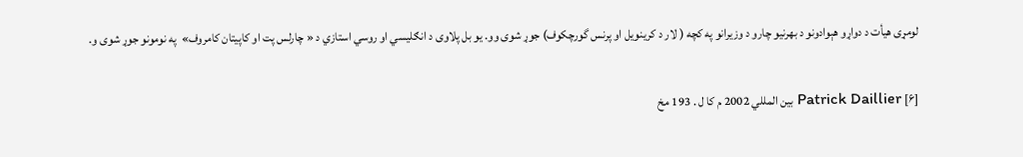لومړى هيأت د دواړو هېوادونو د بهرنيو چارو د وزيرانو په كچه ( لار د كرينويل او پرنس گورچكوف) جوړ شوى وو. يو بل پلاوى د انګليسي او روسي استازي د « چارلس پت او كاپيتان كامروف»  په نومونو جوړ شوى و.

[۶] Patrick Daillier بين المللي 2002 م كا ل . 193 مخ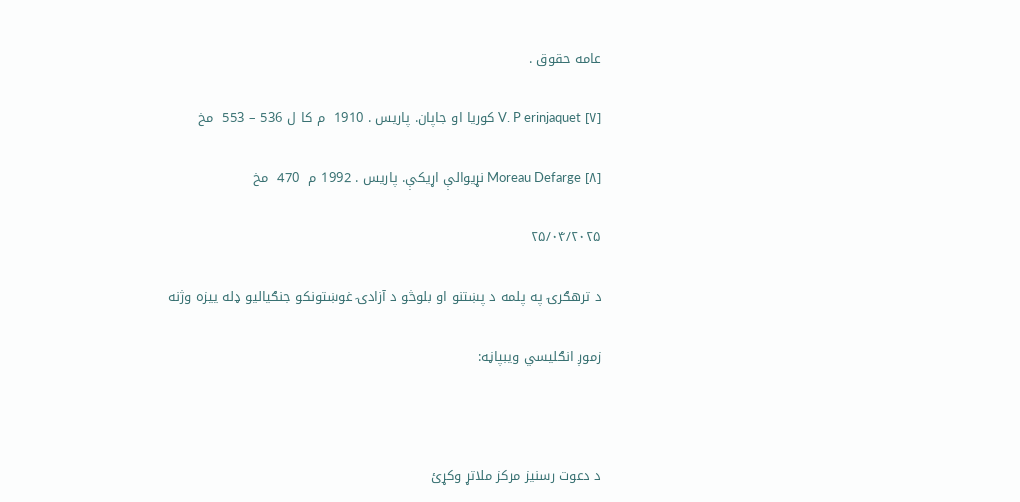عامه حقوق .

[۷] V. P erinjaquet كوريا او جاپان. پاريس . 1910  م كا ل 536 – 553  مخ

[۸] Moreau Defarge نړيوالې اړيكې. پاريس . 1992 م  470  مخ

۲۵/۰۴/۲۰۲۵

د ترهګرۍ په پلمه د پښتنو او بلوڅو د آزادۍ غوښتونکو جنګياليو ډله ییزه وژنه

زموږ انګلیسي ویبپاڼه:



د دعوت رسنیز مرکز ملاتړ وکړئ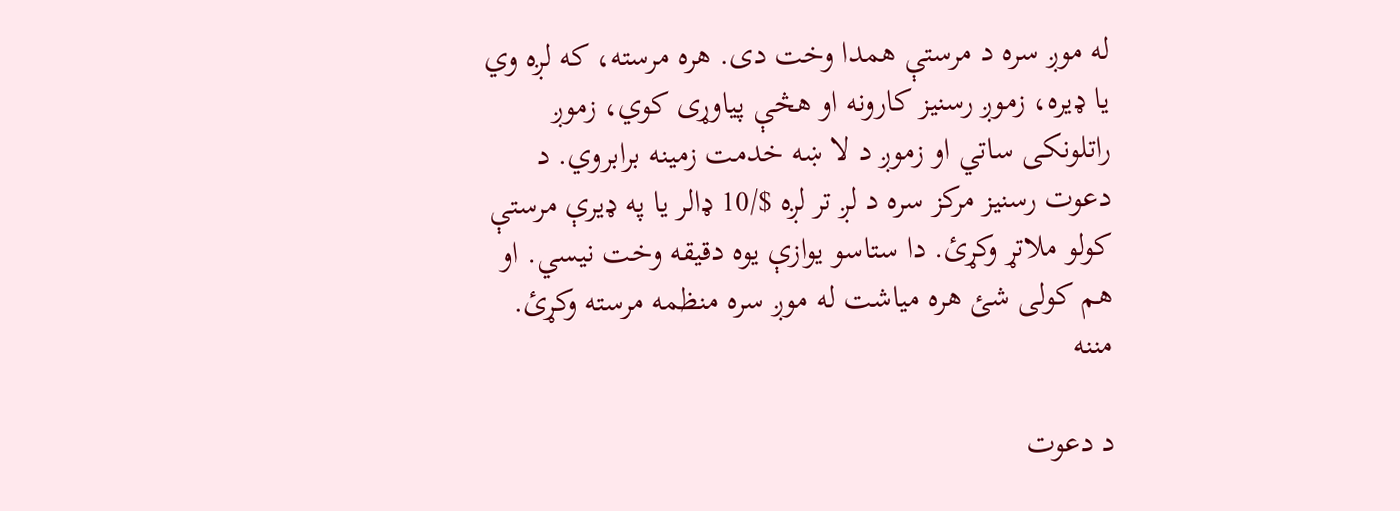له موږ سره د مرستې همدا وخت دی. هره مرسته، که لږه وي یا ډیره، زموږ رسنیز کارونه او هڅې پیاوړی کوي، زموږ راتلونکی ساتي او زموږ د لا ښه خدمت زمینه برابروي. د دعوت رسنیز مرکز سره د لږ تر لږه $/10 ډالر یا په ډیرې مرستې کولو ملاتړ وکړئ. دا ستاسو یوازې یوه دقیقه وخت نیسي. او هم کولی شئ هره میاشت له موږ سره منظمه مرسته وکړئ. مننه

د دعوت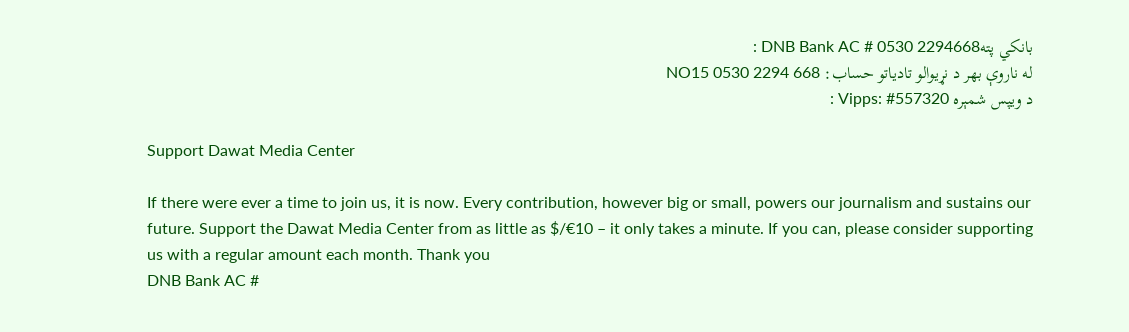بانکي پتهDNB Bank AC # 0530 2294668 :
له ناروې بهر د نړیوالو تادیاتو حساب: NO15 0530 2294 668
د ویپس شمېره Vipps: #557320 :

Support Dawat Media Center

If there were ever a time to join us, it is now. Every contribution, however big or small, powers our journalism and sustains our future. Support the Dawat Media Center from as little as $/€10 – it only takes a minute. If you can, please consider supporting us with a regular amount each month. Thank you
DNB Bank AC #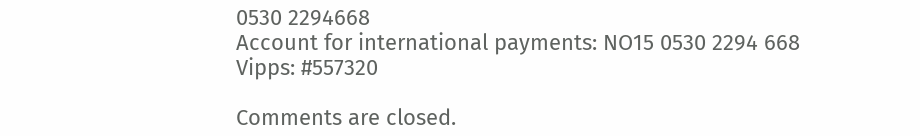0530 2294668
Account for international payments: NO15 0530 2294 668
Vipps: #557320

Comments are closed.